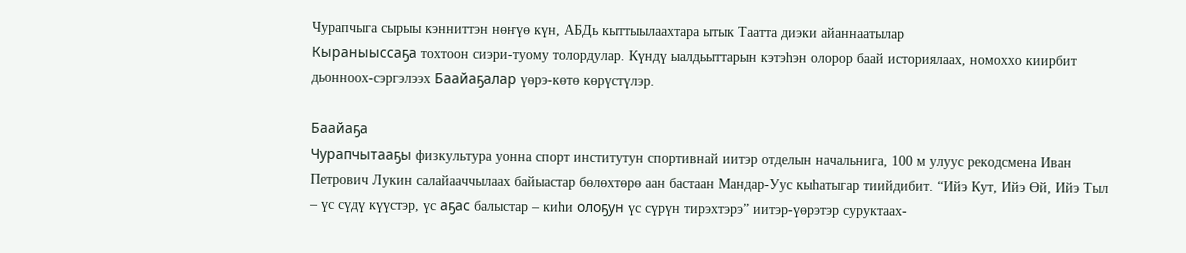Чурапчыга сырыы кэнниттэн нөҥүө күн, АБДь кыттыылаахтара ытык Таатта диэки айаннаатылар
Кыраныыссаҕа тохтоон сиэри-туому толордулар. Күндү ыалдьыттарын кэтэһэн олорор баай историялаах, номоххо киирбит дьонноох-сэргэлээх Баайаҕалар үөрэ-көтө көрүстүлэр.

Баайаҕа
Чурапчытааҕы физкультура уонна спорт институтун спортивнай иитэр отделын начальнига, 100 м улуус рекодсмена Иван Петрович Лукин салайааччылаах байыастар бөлөхтөрө аан бастаан Мандар-Уус кыһатыгар тиийдибит. “Ийэ Кут, Ийэ Өй, Ийэ Тыл – үс сүдү күүстэр, үс аҕас балыстар – киһи олоҕун үс сүрүн тирэхтэрэ” иитэр-үөрэтэр суруктаах-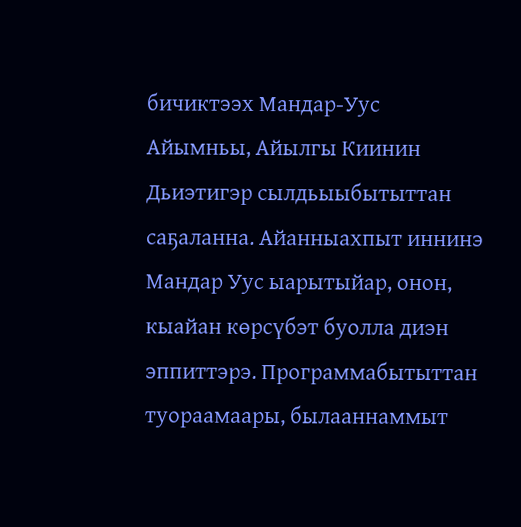бичиктээх Мандар-Уус Айымньы, Айылгы Киинин Дьиэтигэр сылдьыыбытыттан саҕаланна. Айанныахпыт иннинэ Мандар Уус ыарытыйар, онон, кыайан көрсүбэт буолла диэн эппиттэрэ. Программабытыттан туораамаары, былааннаммыт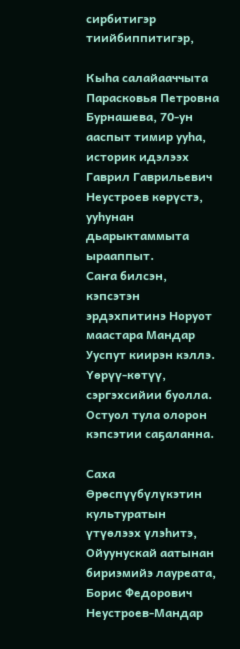сирбитигэр тиийбиппитигэр,

Кыһа салайааччыта Парасковья Петровна Бурнашева, 70-ун ааспыт тимир ууһа, историк идэлээх Гаврил Гаврильевич Неустроев көрүстэ, ууһунан дьарыктаммыта ырааппыт.
Саҥа билсэн, кэпсэтэн эрдэхпитинэ Норуот маастара Мандар Ууспут киирэн кэллэ. Үөрүү-көтүү, сэргэхсийии буолла. Остуол тула олорон кэпсэтии саҕаланна.

Саха Өрөспүүбүлүкэтин культуратын үтүөлээх үлэһитэ, Ойуунускай аатынан бириэмийэ лауреата, Борис Федорович Неустроев-Мандар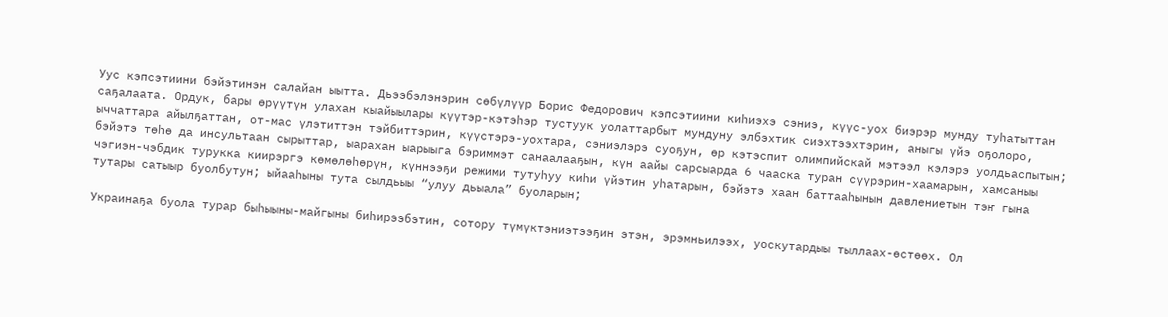Уус кэпсэтиини бэйэтинэн салайан ыытта. Дьээбэлэнэрин сөбүлүүр Борис Федорович кэпсэтиини киһиэхэ сэниэ, күүс-уох биэрэр мунду туһатыттан саҕалаата. Ордук, бары өрүүтүн улахан кыайыылары күүтэр-кэтэһэр тустуук уолаттарбыт мундуну элбэхтик сиэхтээхтэрин, аныгы үйэ оҕолоро, ыччаттара айылҕаттан, от-мас үлэтиттэн тэйбиттэрин, күүстэрэ-уохтара, сэниэлэрэ суоҕун, өр кэтэспит олимпийскай мэтээл кэлэрэ уолдьаспытын; бэйэтэ төһө да инсультаан сырыттар, ыарахан ыарыыга бэриммэт санаалааҕын, күн аайы сарсыарда 6 чааска туран сүүрэрин-хаамарын, хамсаныы чэгиэн-чэбдик турукка киирэргэ көмөлөһөрүн, күннээҕи режими тутуһуу киһи үйэтин уһатарын, бэйэтэ хаан баттааһынын давлениетын тэҥ гына тутары сатыыр буолбутун; ыйааһыны тута сылдьыы “улуу дьыала” буоларын;

Украинаҕа буола турар быһыыны-майгыны биһирээбэтин, сотору түмүктэниэтээҕин этэн, эрэмньилээх, уоскутардыы тыллаах-өстөөх. Ол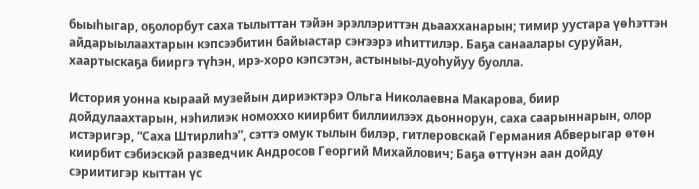быыһыгар, оҕолорбут саха тылыттан тэйэн эрэллэриттэн дьаахханарын; тимир уустара үөһэттэн айдарыылаахтарын кэпсээбитин байыастар сэҥээрэ иһиттилэр. Баҕа санаалары суруйан, хаартыскаҕа бииргэ түһэн, ирэ-хоро кэпсэтэн, астыныы-дуоһуйуу буолла.

История уонна кыраай музейын дириэктэрэ Ольга Николаевна Макарова, биир дойдулаахтарын, нэһилиэк номоххо киирбит биллиилээх дьоннорун, саха саарыннарын, олор истэригэр, “Саха Штирлиһэ”, сэттэ омук тылын билэр, гитлеровскай Германия Абверыгар өтөн киирбит сэбиэскэй разведчик Андросов Георгий Михайлович; Баҕа өттүнэн аан дойду сэриитигэр кыттан үс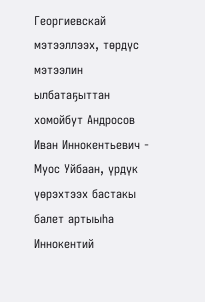Георгиевскай мэтээллээх, төрдүс мэтээлин ылбатаҕыттан хомойбут Андросов Иван Иннокентьевич - Муос Уйбаан, үрдүк үөрэхтээх бастакы балет артыыһа Иннокентий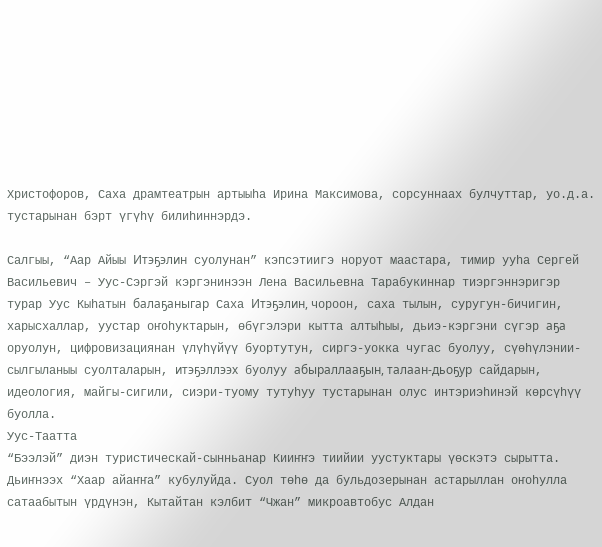Христофоров, Саха драмтеатрын артыыһа Ирина Максимова, сорсуннаах булчуттар, уо.д.а. тустарынан бэрт үгүһү билиһиннэрдэ.

Салгыы, “Аар Айыы Итэҕэлин суолунан” кэпсэтиигэ норуот маастара, тимир ууһа Сергей Васильевич – Уус-Сэргэй кэргэнинээн Лена Васильевна Тарабукиннар тиэргэннэригэр турар Уус Кыһатын балаҕаныгар Саха Итэҕэлин, чороон, саха тылын, суругун-бичигин, харысхаллар, уустар оҥоһуктарын, өбүгэлэри кытта алтыһыы, дьиэ-кэргэни сүгэр аҕа оруолун, цифровизациянан үлүһүйүү буортутун, сиргэ-уокка чугас буолуу, сүөһүлэнии-сылгыланыы суолталарын, итэҕэллээх буолуу абыраллааҕын, талаан-дьоҕур сайдарын, идеология, майгы-сигили, сиэри-туому тутуһуу тустарынан олус интэриэһинэй көрсүһүү буолла.
Уус-Таатта
“Бээлэй” диэн туристическай-сынньанар Кииҥҥэ тиийии уустуктары үөскэтэ сырытта. Дьиҥнээх “Хаар айаҥҥа” кубулуйда. Суол төһө да бульдозерынан астарыллан оҥоһулла сатаабытын үрдүнэн, Кытайтан кэлбит “Чжан” микроавтобус Алдан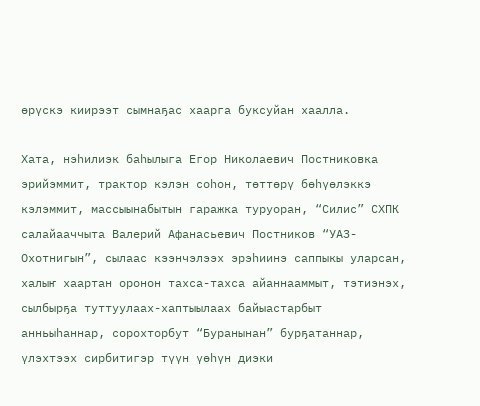өрүскэ киирээт сымнаҕас хаарга буксуйан хаалла.

Хата, нэһилиэк баһылыга Егор Николаевич Постниковка эрийэммит, трактор кэлэн соһон, төттөрү бөһүөлэккэ кэлэммит, массыынабытын гаражка туруоран, “Силис” СХПК салайааччыта Валерий Афанасьевич Постников “УАЗ-Охотнигын”, сылаас кээнчэлээх эрэһиинэ саппыкы уларсан, халыҥ хаартан оронон тахса-тахса айаннааммыт, тэтиэнэх, сылбырҕа туттуулаах-хаптыылаах байыастарбыт анньыһаннар, сорохторбут “Буранынан” бурҕатаннар, үлэхтээх сирбитигэр түүн үөһүн диэки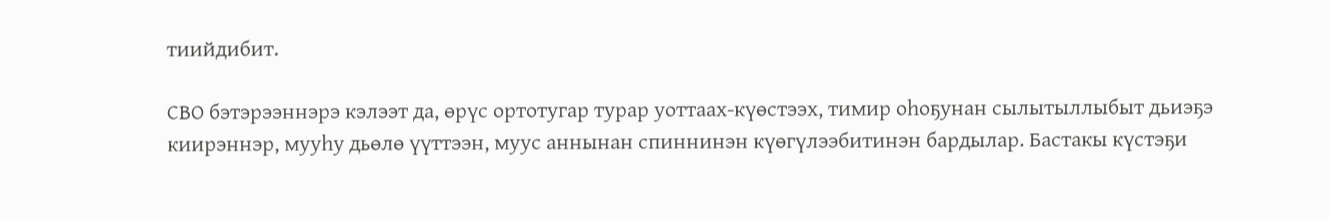тиийдибит.

СВО бэтэрээннэрэ кэлээт да, өрүс ортотугар турар уоттаах-күөстээх, тимир оһоҕунан сылытыллыбыт дьиэҕэ киирэннэр, мууһу дьөлө үүттээн, муус аннынан спиннинэн күөгүлээбитинэн бардылар. Бастакы күстэҕи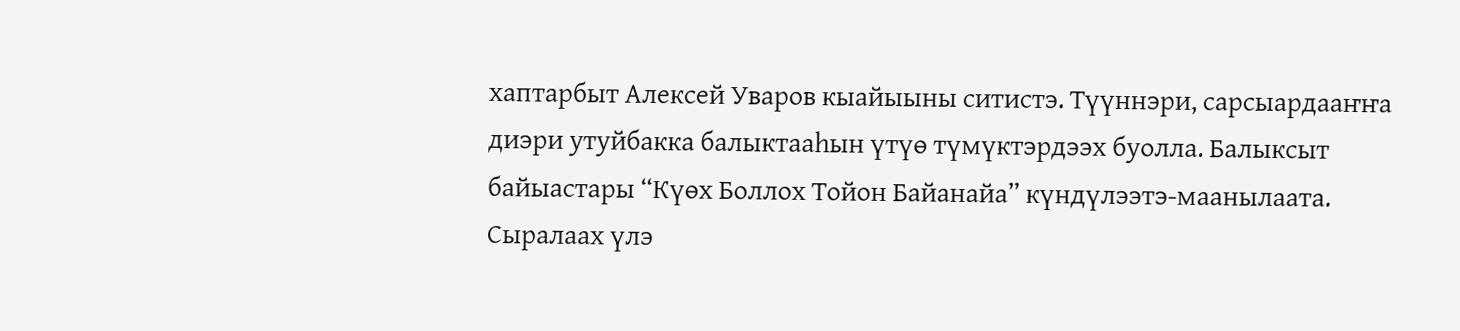хаптарбыт Алексей Уваров кыайыыны ситистэ. Түүннэри, сарсыардааҥҥа диэри утуйбакка балыктааһын үтүө түмүктэрдээх буолла. Балыксыт байыастары “Күөх Боллох Тойон Байанайа” күндүлээтэ-маанылаата. Сыралаах үлэ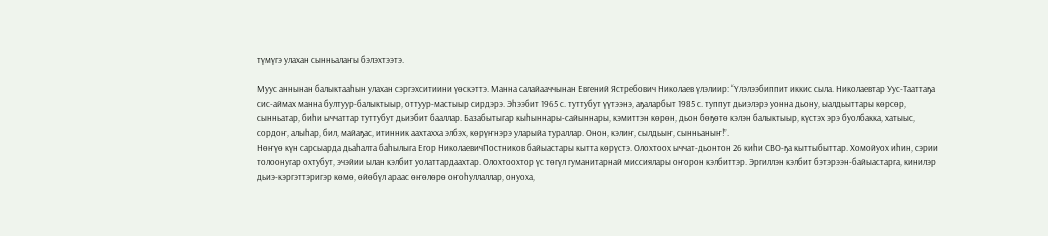түмүгэ улахан сынньалаҥы бэлэхтээтэ.

Муус аннынан балыктааһын улахан сэргэхситиини үөскэттэ. Манна салайааччынан Евгений Ястребович Николаев үлэлиир: “Үлэлээбиппит иккис сыла. Николаевтар Уус-Тааттаҕа сис-аймах манна бултуур-балыктыыр, оттуур-мастыыр сирдэрэ. Эһээбит 1965 с. туттубут үүтээнэ, аҕаларбыт 1985 с. туппут дьиэлэрэ уонна дьону, ыалдьыттары көрсөр, сынньатар, биһи ыччаттар туттубут дьиэбит бааллар. Базабытыгар кыһыннары-сайыннары, кэмиттэн көрөн, дьон бөҕөтө кэлэн балыктыыр, күстэх эрэ буолбакка, хатыыс, сордоҥ, алыһар, бил, майаҕас, итинник аахтахха элбэх, көрүҥнэрэ уларыйа тураллар. Онон, кэлиҥ, сылдьыҥ, сынньаныҥ!”.
Нөҥүө күн сарсыарда дьаһалта баһылыга Егор НиколаевичПостников байыастары кытта көрүстэ. Олохтоох ыччат-дьонтон 26 киһи СВО-ҕа кыттыбыттар. Хомойуох иһин, сэрии толоонугар охтубут, эчэйии ылан кэлбит уолаттардаахтар. Олохтоохтор үс төгүл гуманитарнай миссиялары оҥорон кэлбиттэр. Эргиллэн кэлбит бэтэрээн-байыастарга, кинилэр дьиэ-кэргэттэригэр көмө, өйөбүл араас өҥөлөрө оҥоһуллаллар, онуоха,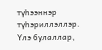түһээннэр түһэриллэллэр. Үлэ булаллар,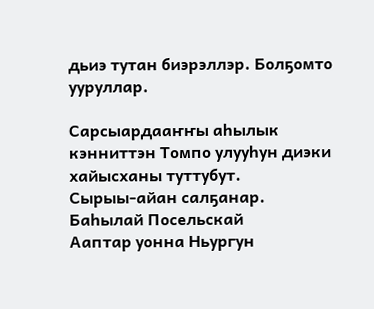дьиэ тутан биэрэллэр. Болҕомто ууруллар.

Сарсыардааҥҥы аһылык кэнниттэн Томпо улууһун диэки хайысханы туттубут.
Сырыы-айан салҕанар.
Баһылай Посельскай
Ааптар уонна Ньургун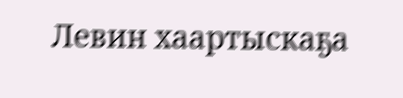Левин хаартыскаҕа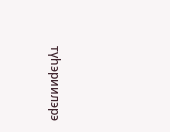түһэриилэрэ